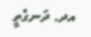އދ. ދަނގެތީ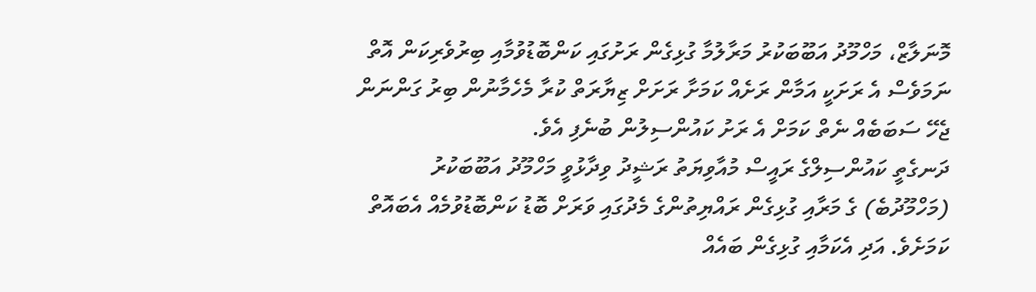މޮނަލާޒް، މަހްމޫދު އަބޫބަކުރު މަރާލުމާ ގުޅިގެން ރަށުގައި ކަންބޮޑުވުމާއި ބިރުވެރިކަން އޮތް ނަމަވެސް އެ ރަށަކީ އަމާން ރަށެއް ކަމަށާ ރަށަށް ޒިޔާރަތް ކުރާ މެހެމާނުން ބިރު ގަންނަން ޖެހޭ ސަބަބެއް ނެތް ކަމަށް އެ ރަށު ކައުންސިލުން ބުނެފި އެވެ.
ދަނގެތީ ކައުންސިލްގެ ރައީސް މުއާވިޔަތު ރަޝީދު ވިދާޅުވީ މަހްމޫދު އަބޫބަކުރު (މަހްމޫދުބެ) ގެ މަރާއި ގުޅިގެން ރައްޔިތުންގެ މެދުގައި ވަރަށް ބޮޑު ކަންބޮޑުވުމެއް އެބައޮތް ކަމަށެވެ. އަދި އެކަމާއި ގުޅިގެން ބައެއް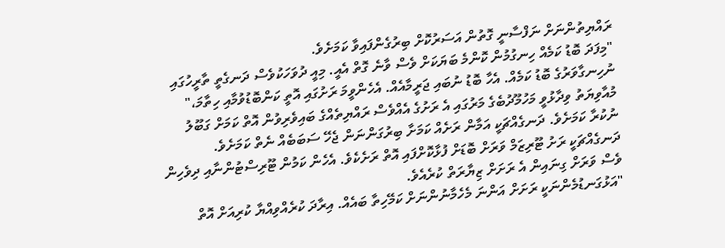ރައްޔިތުންނަށް ނަފްސާނީ ގޮތުން އަސަރުކޮށް ބިރުގެންފައިވާ ކަމަށެވެ.
"މިފަދަ ބޮޑު ކަމެއް ހިނގުމުން ކޮންމެ ބަޔަކަށް ވެސް ވާނެ ގޮތް އެއީ. މިއީ ދުވަހަކުވެސް ދަނގެތީ ތާރީހުގައި ނުހިނގާވަރުގެ ބޮޑު ކަމެއް. އެހާ ބޮޑު ނުބައި ޖަރީމާއެއް. އެހެންވީމަ ރަށުގައި އޮތީ ކަންބޮޑުވުމާއި ހިތާމަ،"
މުއާވިޔަތު ވިދާޅުވީ މަހުމޫދުބެގެ މަރުގައި އެ ރަށުގެ އެއްވެސް ރައްޔިތެއްގެ ބައިވެރިވުން އޮތް ކަމަށް ގަބޫލު ނުކުރާ ކަމަށެވެ. ދަނގެއްޗަކީ އަމާން ރަށެއް ކަމަށާ ބިރުގަންނަން ޖެހޭ ސަބަބެއް ނެތް ކަމަށެވެ.
ދަނގެއްޗަކީ ރަށު ޓޫރިޒަމް ވަރަށް ބޮޑަށް ފުޅާކޮށްފައި އޮތް ރަށެކެވެ. އެހެން ކަމުން ޓޫރިސްޓުންނާއި ދިވެހިން ވެސް ވަރަށް ގިނައިން އެ ރަށަށް ޒިޔާރަތް ކުރެއެވެ.
"އަޅުގަނޑުމެންނަކީ ރަށަށް އަންނަ މެހެމާނުންނަށް ކަމޭހިތާ ބައެއް. އިރާދަ ކުރެއްވިއްޔާ ކުރިއަށް އޮތް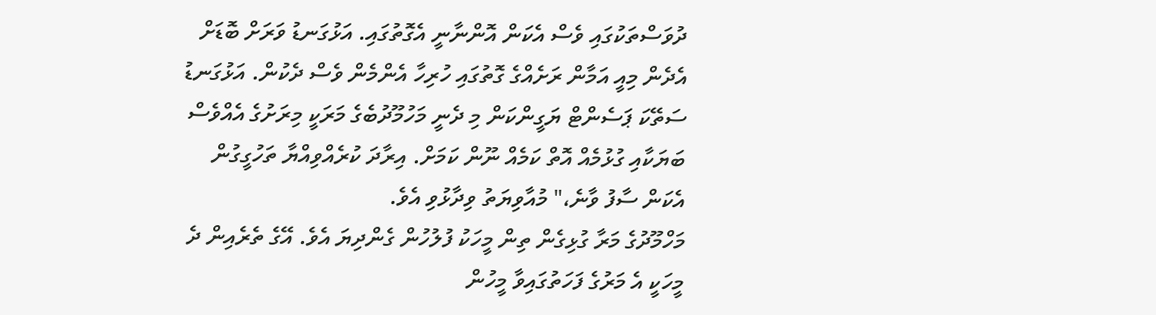ދުވަސްތަކުގައި ވެސް އެކަން އޮންނާނީ އެގޮތުގައި. އަޅުގަނޑު ވަރަށް ބޮޑަށް އެދެން މިއީ އަމާން ރަށެއްގެ ގޮތުގައި ހުރިހާ އެންމެން ވެސް ދެކުން. އަޅުގަނޑު ސަތޭކަ ޕަސެންޓް ޔަގީންކަން މި ދެނީ މަހުމޫދުބެގެ މަރަކީ މިރަށުގެ އެއްވެސް ބަޔަކާއި ގުޅުމެއް އޮތް ކަމެއް ނޫން ކަމަށް. އިރާދަ ކުރެއްވިއްޔާ ތަހުގީގުން އެކަން ސާފު ވާނެ،" މުއާވިޔަތު ވިދާޅުވި އެވެ.
މަހްމޫދުގެ މަރާ ގުޅިގެން ތިން މީހަކު ފުލުހުން ގެންދިޔަ އެވެ. އޭގެ ތެރެއިން ދެ މީހަކީ އެ މަރުގެ ފަހަތުގައިވާ މީހުން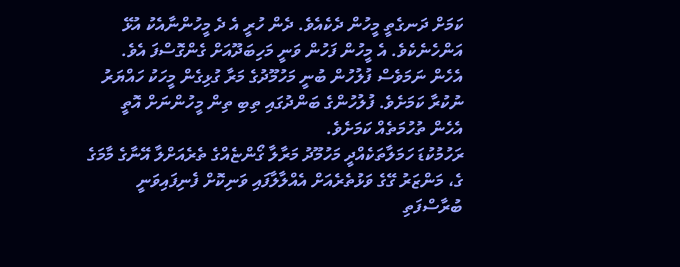ކަމަށް ދަނގެތީ މީހުން ދެކެއެވެ. ދެން ހުރީ އެ ދެ މީހުންނާއެކު އުޅޭ އަންހެނެކެވެ. އެ މީހުން ފަހުން ވަނީ މަހިބަދޫއަށް ގެންގޮސްފަ އެވެ.
އެހެން ނަމަވެސް ފުލުހުން ބުނީ މަހުމޫދުގެ މަރާ ގުޅިގެން މީހަކު ހައްޔަރު ނުކުރާ ކަމަށެވެ. ފުލުހުންގެ ބަންދުގައި ތިބި ތިން މީހުންނަށް އޮތީ އެހެން ތުހުމަތެއް ކަމަށެވެ.
ރަހުމުކުޑަ ހަމަލާތަކެއްދީ މަހުމޫދު މަރާލާ ގޯންޏެއްގެ ތެރެއަށްލާ އޭނާގެ މާމަގެ ގެ، މަންޒަރު ގޭގެ ވަޅުތެރެއަށް އެއްލާލާފައި ވަނިކޮށް ފެނިފައިވަނީ ބުރާސްފަތި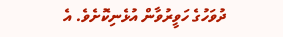ދުވަހުގެ ހަވީރުވާން އުޅެނިކޮށެވެ. އެ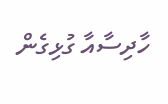ހާދިސާއާ ގުޅިގެން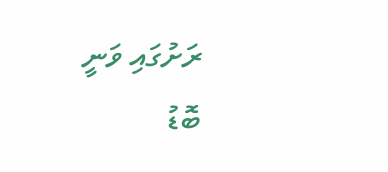ރަށުގައި ވަނީ ބޮޑު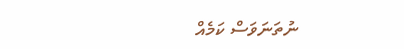ނުތަނަވަސް ކަމެއް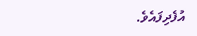އުފެދިފައެވެ.